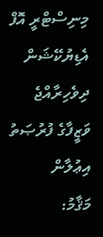މިނިސްޓްރީ އޮފް އެޑިޔުކޭޝަން
ދިވެހިރާއްޖެ
ވަޒީފާގެ ފުރުޞަތު
އިޢުލާން
މަޤާމު: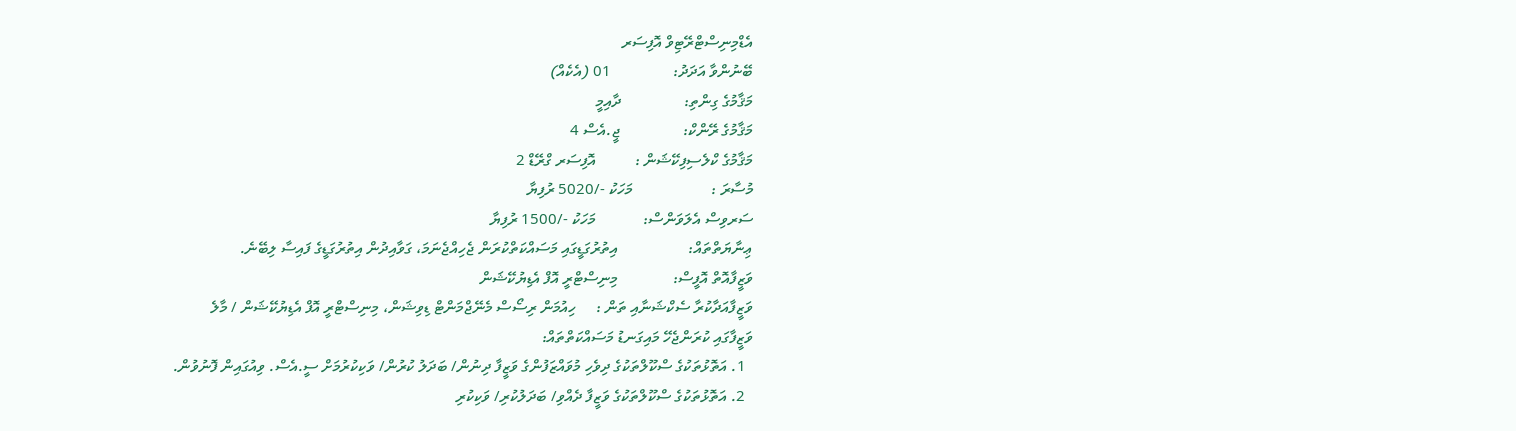އެޑްމިނިސްޓްރޭޓިވް އޮފިސަރ
ބޭނުންވާ އަދަދު:                01 (އެކެއް)
މަޤާމުގެ ގިންތި:                ދާއިމީ
މަޤާމުގެ ރޭންކް:                ޖީ.އެސް 4
މަޤާމުގެ ކްލެސިފިކޭޝަން :          އޮފިސަރ ގްރޭޑް 2
މުސާރަ :                    މަހަކު -/5020 ރުފިޔާ
ސަރވިސް އެލަވަންސް:            މަހަކު -/1500 ރުފިޔާ
ޢިނާޔަތްތައް:                  އިތުރުގަޑީގައި މަސައްކަތްކުރަން ޖެހިއްޖެނަމަ، ގަވާއިދުން އިތުރުގަޑީގެ ފައިސާ ލިބޭނެ.
ވަޒީފާއޮތް އޮފީސް:              މިނިސްޓްރީ އޮފް އެޑިޔުކޭޝަން
ވަޒީފާއަދާކުރާ ސެކްޝަނާއި ތަން :     ހިއުމަން ރިސޯސް މެނޭޖްމަންޓް ޑިވިޝަން، މިނިސްޓްރީ އޮފް އެޑިޔުކޭޝަން / މާލެ
ވަޒީފާގައި ކުރަންޖެހޭ މައިގަނޑު މަސައްކަތްތައް:
  1. އަތޮޅުތަކުގެ ސްކޫލްތަކުގެ ދިވެހި މުވައްޒަފުންގެ ވަޒީފާ ދިނުން/ ބަދަލު ކުރުން/ ވަކިކުރުމަށް ސީ.އެސް. ވިއުގައިން ފޮނުވުން.
  2. އަތޮޅުތަކުގެ ސްކޫލްތަކުގެ ވަޒީފާ ދެއްވި/ ބަދަލުކުރި/ ވަކިކުރި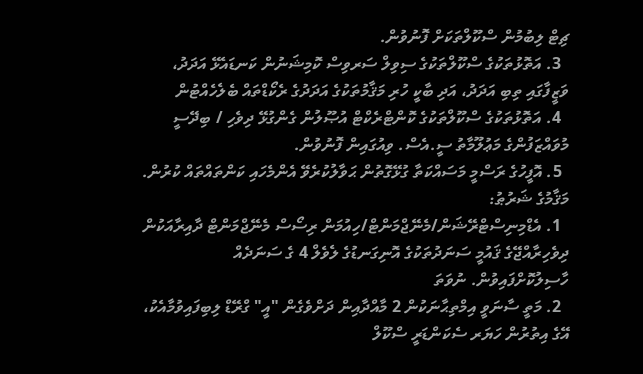ޗިޓް ލިބުމުން ސްކޫލްތަކަށް ފޮނުވުން.
  3. އަތޮޅުތަކުގެ ސްކޫލްތަކުގެ ސިވިލް ސަރވިސް ކޮމިޝަނުން ކަނޑައެޅޭ އަދަދު، ވަޒީފާގައި ތިބި އަދަދު، އަދި ބާކީ ހުރި މަޤާމުތަކުގެ އަދަދުގެ ރެކޯޑްތައް ބެލެހެއްޓުން
  4. އަތޮޅުތަކުގެ ސްކޫލްތަކުގެ ކޮންޓްރެކްޓް އުޞޫލުން ގެންގުޅޭ ދިވެހި / ބިދޭސީ މުވައްޒަފުންގެ މަޢުލޫމާތު ސީ.އެސް. ވިއުގައިން ފޮނުވުން.
  5. އޮފީހުގެ ރަސްމީ މަސައްކަތާ ގުޅޭގޮތުން ޙަވާލުކުރެވޭ އެންމެހައި ކަންތައްތައް ކުރުން.
މަޤާމުގެ ޝަރުޠު:
  1. އެޑްމިނިސްޓްރޭޝަން/މެނޭޖްމަންޓް/ހިއުމަން ރިސޯސް މެނޭޖްމަންޓް ދާއިރާއަކުން ދިވެހިރާއްޖޭގެ ޤައުމީ ސަނަދުތަކުގެ އޮނިގަނޑުގެ ލެވެލް 4 ގެ ސަނަދެއް ހާސިލުކޮށްފައިވުން. ނުވަތަ
  2. މަތީ ސާނަވީ އިމްތިޙާނަކުން 2 މާއްދާއިން ދަށްވެގެން "އީ" ގްރޭޑް ލިބިފައިވުމާއެކު، އޭގެ އިތުރުން ހަޔަރ ސެކަންޑަރީ ސްކޫލް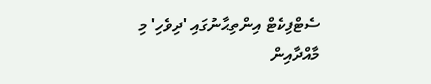ސެޓްފިކެޓް އިންތިޙާނުގައި 'ދިވެހި' މި މާއްދާއިން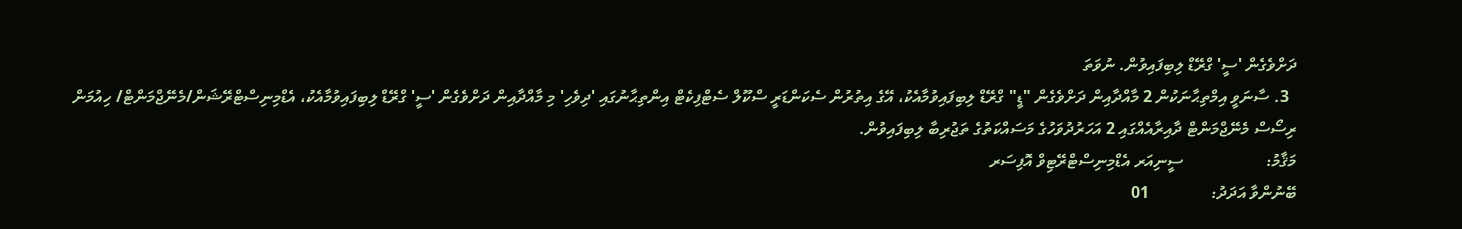ދަށްވެގެން 'ސީ' ގްރޭޑް ލިބިފައިވުން. ނުވަތަ
  3. ސާނަވީ އިމްތިޙާނަކުން 2 މާއްދާއިން ދަށްވެގެން "ޑީ" ގްރޭޑް ލިބިފައިވުމާއެކު، އޭގެ އިތުރުން ސެކަންޑަރީ ސްކޫލް ސެޓްފިކެޓް އިންތިޙާނުގައި 'ދިވެހި' މި މާއްދާއިން ދަށްވެގެން 'ސީ' ގްރޭޑް ލިބިފައިވުމާއެކު، އެޑްމިނިސްޓްރޭޝަން/މެނޭޖްމަންޓް/ ހިއުމަން ރިސޯސް މެނޭޖްމަންޓް ދާއިރާއެއްގައި 2 އަހަރުދުވަހުގެ މަސައްކަތުގެ ތަޖުރިބާ ލިބިފައިވުން.
މަޤާމު:                    ސީނިއަރ އެޑްމިނިސްޓްރޭޓިވް އޮފިސަރ
ބޭނުންވާ އަދަދު:               01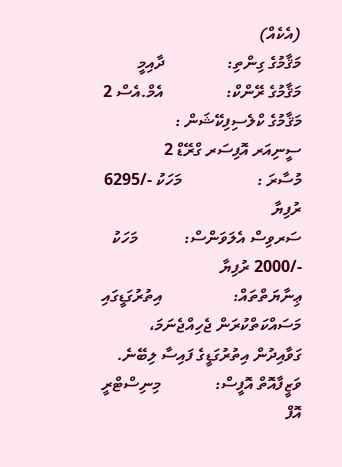(އެކެއް)
މަޤާމުގެ ގިންތި:               ދާއިމީ
މަޤާމުގެ ރޭންކް:               އެމް.އެސް 2
މަޤާމުގެ ކްލެސިފިކޭޝަން :         ސީނިއަރ އޮފިސަރ ގްރޭޑް 2
މުސާރަ :                  މަހަކު -/6295 ރުފިޔާ
ސަރވިސް އެލަވަންސް:           މަހަކު -/2000 ރުފިޔާ
ޢިނާޔަތްތައް:                 އިތުރުގަޑީގައި މަސައްކަތްކުރަން ޖެހިއްޖެނަމަ، ގަވާއިދުން އިތުރުގަޑީގެ ފައިސާ ލިބޭނެ.
ވަޒީފާއޮތް އޮފީސް:             މިނިސްޓްރީ އޮފް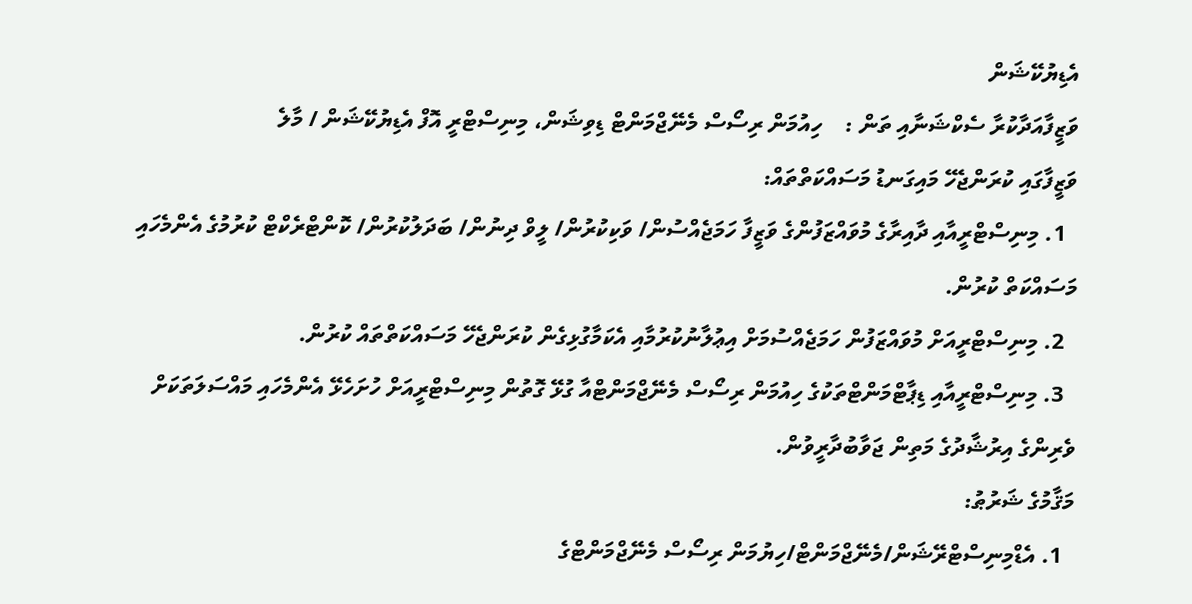އެޑިޔުކޭޝަން
ވަޒީފާއަދާކުރާ ސެކްޝަނާއި ތަން :    ހިއުމަން ރިސޯސް މެނޭޖްމަންޓް ޑިވިޝަން، މިނިސްޓްރީ އޮފް އެޑިޔުކޭޝަން / މާލެ
ވަޒީފާގައި ކުރަންޖެހޭ މައިގަނޑު މަސައްކަތްތައް:
  1. މިނިސްޓްރީއާއި ދާއިރާގެ މުވައްޒަފުންގެ ވަޒީފާ ހަމަޖެއްސުން/ ވަކިކުރުން/ ލީވް ދިނުން/ ބަދަލުކުރުން/ ކޮންޓްރެކްޓް ކުރުމުގެ އެންމެހައި މަސައްކަތް ކުރުން.
  2. މިނިސްޓްރީއަށް މުވައްޒަފުން ހަމަޖެއްސުމަށް އިޢުލާނުކުރުމާއި އެކަމާގުޅިގެން ކުރަންޖެހޭ މަސައްކަތްތައް ކުރުން.
  3. މިނިސްޓްރީއާއި ޑިޕާޓްމަންޓްތަކުގެ ހިއުމަން ރިސޯސް މެނޭޖްމަންޓްއާ ގުޅޭ ގޮތުން މިނިސްޓްރީއަށް ހުށަހެޅޭ އެންމެހައި މައްސަލަތަކަށް ވެރިންގެ އިރުޝާދުގެ މަތިން ޖަވާބުދާރީވުން.
މަޤާމުގެ ޝަރުޠު:
  1. އެޑްމިނިސްޓްރޭޝަން/މެނޭޖްމަންޓް/ހިޔުމަން ރިސޯސް މެނޭޖްމަންޓްގެ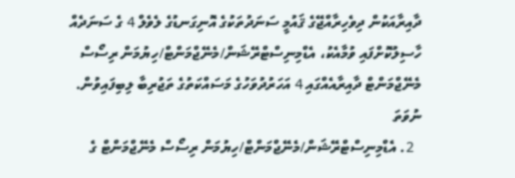ދާއިރާއަކުން ދިވެހިރާއްޖޭގެ ޤައުމީ ސަނަދުތަކުގެ އޮނިގަނޑުގެ ލެވެލް 4 ގެ ސަނަދެއް ހާސިލުކޮށްފައި ވުމާއެކު، އެޑްމިނިސްޓްރޭޝަން/މެނޭޖްމަންޓް/ހިޔުމަން ރިސޯސް މެނޭޖްމަންޓް ދާއިރާއެއްގައި 4 އަހަރުދުވަހުގެ މަސައްކަތުގެ ތަޖުރިބާ ލިބިފައިވުން. ނުވަތަ
  2. އެޑްމިނިސްޓްރޭޝަން/މެނޭޖްމަންޓް/ހިޔުމަން ރިސޯސް މެނޭޖްމަންޓް ގެ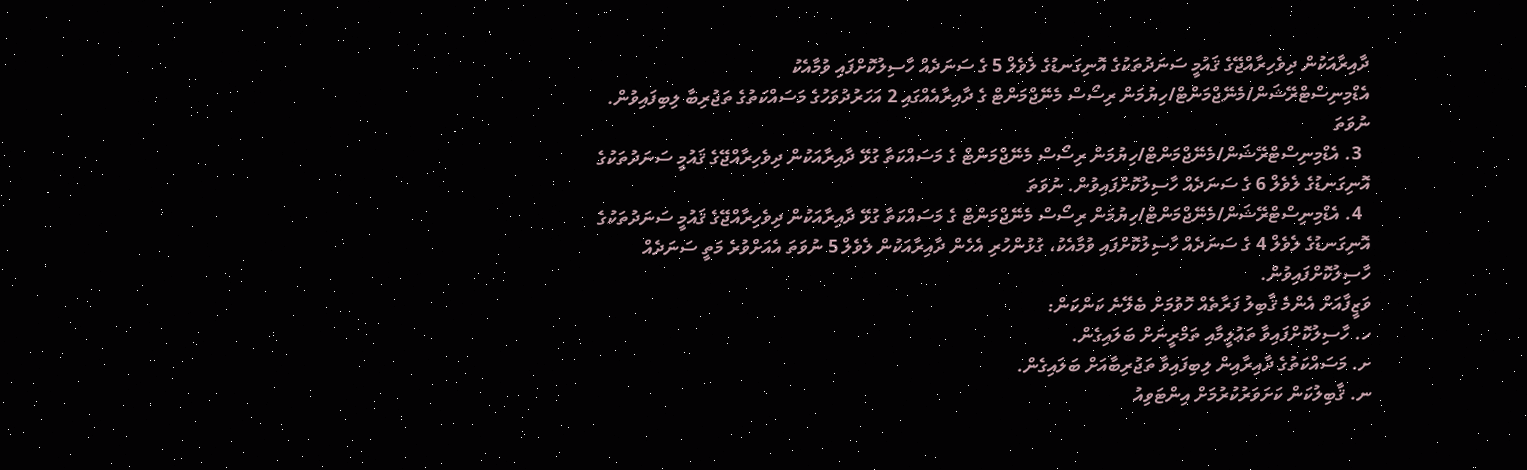ދާއިރާއަކުން ދިވެހިރާއްޖޭގެ ޤައުމީ ސަނަދުތަކުގެ އޮނިގަނޑުގެ ލެވެލް 5 ގެ ސަނަދެއް ހާސިލުކޮށްފައި ވުމާއެކު އެޑްމިނިސްޓްރޭޝަން/މެނޭޖްމަންޓް/ހިޔުމަން ރިސޯސް މެނޭޖްމަންޓް ގެ ދާއިރާއެއްގައި 2 އަހަރުދުވަހުގެ މަސައްކަތުގެ ތަޖުރިބާ ލިބިފައިވުން. ނުވަތަ
  3. އެޑްމިނިސްޓްރޭޝަން/މެނޭޖްމަންޓް/ހިޔުމަން ރިސޯސް މެނޭޖްމަންޓް ގެ މަސައްކަތާ ގުޅޭ ދާއިރާއަކުން ދިވެހިރާއްޖޭގެ ޤައުމީ ސަނަދުތަކުގެ އޮނިގަނޑުގެ ލެވެލް 6 ގެ ސަނަދެއް ހާސިލުކޮށްފައިވުން. ނުވަތަ
  4. އެޑްމިނިސްޓްރޭޝަން/މެނޭޖްމަންޓް/ހިޔުމަން ރިސޯސް މެނޭޖްމަންޓް ގެ މަސައްކަތާ ގުޅޭ ދާއިރާއަކުން ދިވެހިރާއްޖޭގެ ޤައުމީ ސަނަދުތަކުގެ އޮނިގަނޑުގެ ލެވެލް 4 ގެ ސަނަދެއް ހާސިލުކޮށްފައި ވުމާއެކު، ގުޅުންހުރި އެހެން ދާއިރާއަކުން ލެވެލް 5 ނުވަތަ އެއަށްވުރެ މަތީ ސަނަދެއް ހާސިލުކޮށްފައިވުން.
ވަޒީފާއަށް އެންމެ ޤާބިލު ފަރާތެއް ހޮވުމަށް ބެލޭނެ ކަންކަން:
ހ. ހާސިލުކޮށްފައިވާ ތަޢުލީމާއި ތަމްރީނަށް ބަލައިގެން.
ށ. މަސައްކަތުގެ ދާއިރާއިން ލިބިފައިވާ ތަޖުރިބާއަށް ބަލައިގެން.
ނ. ޤާބިލުކަން ކަށަވަރުކުރުމަށް އިންޓަވިއު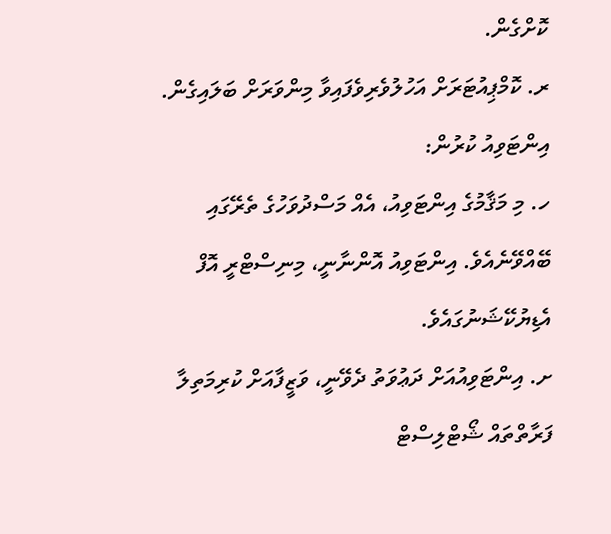ކޮށްގެން.
ރ. ކޮމްޕިއުޓަރަށް އަހުލުވެރިވެފައިވާ މިންވަރަށް ބަލައިގެން.
އިންޓަވިއު ކުރުން:
ހ. މި މަޤާމުގެ އިންޓަވިއު، އެއް މަސްދުވަހުގެ ތެރޭގައި ބޭއްވޭނެއެވެ. އިންޓަވިއު އޮންނާނީ، މިނިސްޓްރީ އޮފް އެޑިޔުކޭޝަނުގައެވެ.
ށ. އިންޓަވިއުއަށް ދަޢުވަތު ދެވޭނީ، ވަޒީފާއަށް ކުރިމަތިލާ ފަރާތްތައް ޝޯޓްލިސްޓް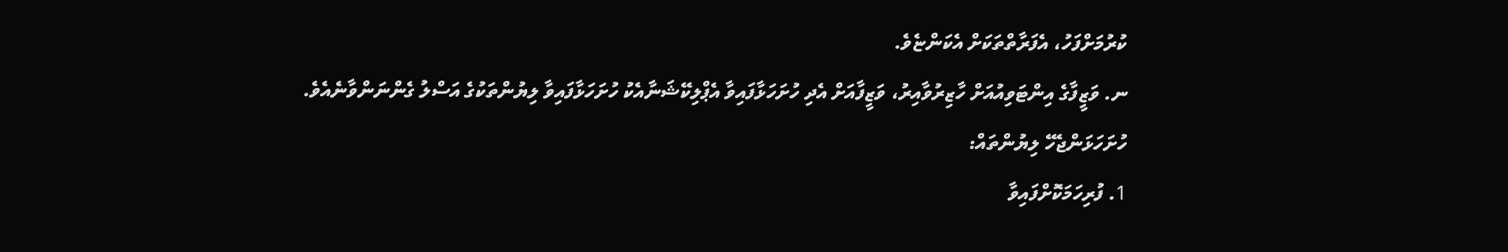ކުރުމަށްފަހު، އެފަރާތްތަކަށް އެކަންޏެވެ.
ނ. ވަޒީފާގެ އިންޓަވިއުއަށް ހާޒިރުވާއިރު، ވަޒީފާއަށް އެދި ހުށަހަޅާފައިވާ އެޕްލިކޭޝަނާއެކު ހުށަހަޅާފައިވާ ލިޔުންތަކުގެ އަސްލު ގެންނަންވާނެއެވެ.
ހުށަހަޅަންޖެހޭ ލިޔުންތައް:
1. ފުރިހަމަކޮށްފައިވާ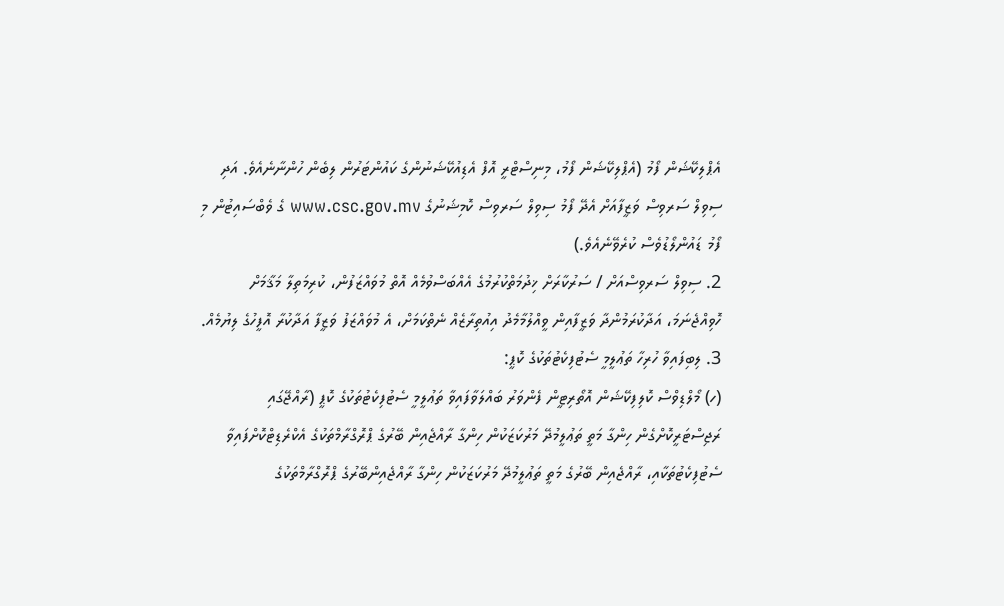އެޕްލިކޭޝަން ފޯމު (އެޕްލިކޭޝަން ފޯމު، މިނިސްޓްރީ އޮފް އެޑިއުކޭޝަނުންގެ ކައުންޓަރުން ލިބެން ހުންނާނެއެވެ. އަދި ސިވިލް ސަރވިސް ވަޒީފާއަށް އެދޭ ފޯމު ސިވިލް ސަރވިސް ކޮމިޝަނުގެ www.csc.gov.mv ގެ ވެބްސައިޓުން މި ފޯމު ޑައުންލޯޑުވެސް ކުރެވޭނެއެވެ.)
2. ސިވިލް ސަރވިސްއަށް / ސަރުކާރަށް ޚިދުމަތްކުރުމުގެ އެއްބަސްވުމެއް އޮތް މުވައްޒަފުން، ކުރިމަތިލާ މަޤާމަށް ހޮވިއްޖެނަމަ، އަދާކުރަމުންދާ ވަޒީފާއިން ވީއްލުމާމެދު އިއުތިރާޒެއް ނެތްކަމަށް، އެ މުވައްޒަފު ވަޒީފާ އަދާކުރާ އޮފީހުގެ ލިޔުމެއް.
3. ލިބިފައިވާ ހުރިހާ ތަޢުލީމީ ސެޓުފިކެޓުތަކުގެ ކޮޕީ:
(ހ) މޯލްޑިވްސް ކޮލިފިކޭޝަން އޮތޯރިޓީން ފެންވަރު ބައްލަވާފައިވާ ތަޢުލީމީ ސެޓުފިކެޓުތަކުގެ ކޮޕީ (ރާއްޖޭގައި ރަޖިސްޓަރީކޮށްގެން ހިންގާ މަތީ ތަޢުލީމުދޭ މަރުކަޒަކުން ހިންގާ ރާއްޖެއިން ބޭރުގެ ޕްރޮގްރާމްތަކުގެ އެކްރެޑިޓްކޮށްފައިވާ ސެޓުފިކެޓުތަކާއި، ރާއްޖެއިން ބޭރުގެ މަތީ ތަޢުލީމުދޭ މަރުކަޒަކުން ހިންގާ ރާއްޖެއިންބޭރުގެ ޕްރޮގްރާމްތަކުގެ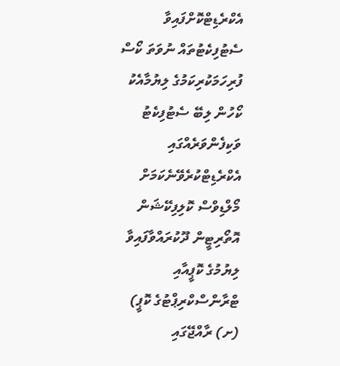އެކްރެޑިޓްކޮށްފައިވާ ސެޓުފިކެޓުތައް ނުވަތަ ކޯސް ފުރިހަމަކުރިކަމުގެ ލިޔުމާއެކު ކޯހުން ލިބޭ ސެޓުފިކެޓު ވަކިފެންވަރެއްގައި އެކްރެޑިޓްކުރެވޭނެކަމަށް މޯލްޑިވްސް ކޮލިފިކޭޝަން އޮތޯރިޓީން ދޫކުރައްވާފައިވާ ލިޔުމުގެ ކޮޕީއާއި ޓްރާންސްކްރިޕްޓުގެ ކޮޕީ)
(ށ) ރާއްޖޭގައި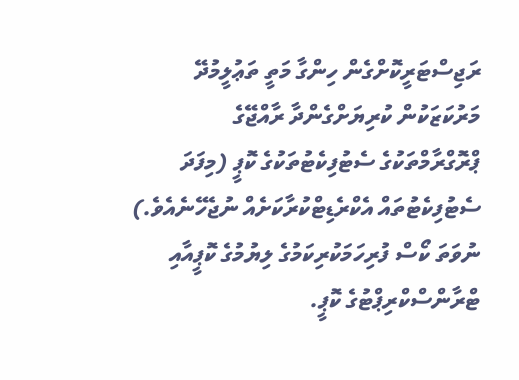ރަޖިސްޓަރީކޮށްގެން ހިންގާ މަތީ ތަޢުލީމުދޭ މަރުކަޒަކުން ކުރިޔަށްގެންދާ ރާއްޖޭގެ ޕްރޮގްރާމްތަކުގެ ސެޓުފިކެޓުތަކުގެ ކޮޕީ (މިފަދަ ސެޓުފިކެޓުތައް އެކްރެޑިޓްކުރާކަށެއް ނުޖެހޭނެއެވެ.) ނުވަތަ ކޯސް ފުރިހަމަކުރިކަމުގެ ލިޔުމުގެ ކޮޕީއާއި ޓްރާންސްކްރިޕްޓުގެ ކޮޕީ.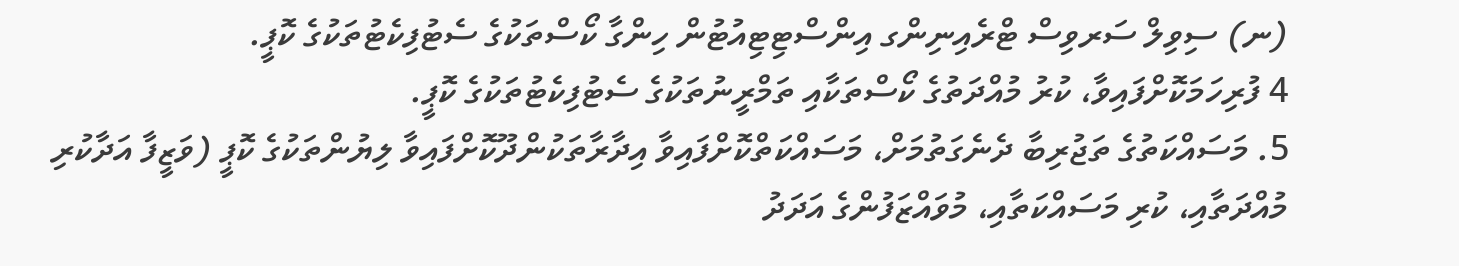(ނ) ސިވިލް ސަރވިސް ޓްރެއިނިންގ އިންސްޓިޓިއުޓުން ހިންގާ ކޯސްތަކުގެ ސެޓުފިކެޓުތަކުގެ ކޮޕީ.
4 ފުރިހަމަކޮށްފައިވާ، ކުރު މުއްދަތުގެ ކޯސްތަކާއި ތަމްރީނުތަކުގެ ސެޓުފިކެޓުތަކުގެ ކޮޕީ.
5. މަސައްކަތުގެ ތަޖުރިބާ ދެނެގަތުމަށް، މަސައްކަތްކޮށްފައިވާ އިދާރާތަކުންދޫކޮށްފައިވާ ލިޔުންތަކުގެ ކޮޕީ (ވަޒީފާ އަދާކުރި މުއްދަތާއި، ކުރި މަސައްކަތާއި، މުވައްޒަފުންގެ އަދަދު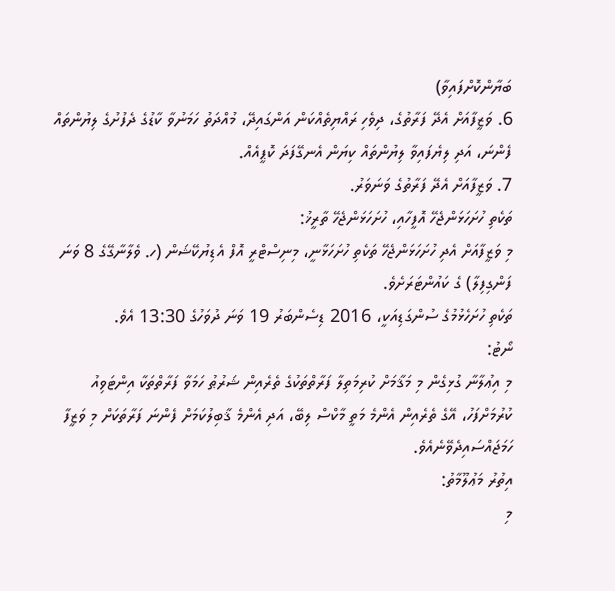ބަޔާންކޮށްފައިވާ)
6. ވަޒީފާއަށް އެދޭ ފަރާތުގެ، ދިވެހި ރައްޔިތެއްކަން އަންގައިދޭ، މުއްދަތު ހަމަނުވާ ކާޑުގެ ދެފުށުގެ ލިޔުންތައް ފެންނަ، އަދި ލިޔެފައިވާ ލިޔުންތައް ކިޔަން އެނގޭފަދަ ކޮޕީއެއް.
7. ވަޒީފާއަށް އެދޭ ފަރާތުގެ ވަނަވަރު.
ތަކެތި ހުށަހަޅަންޖެހޭ އޮފީހާއި، ހުށަހަޅަންޖެހޭ ތާރީޚު:
މި ވަޒީފާއަށް އެދި ހުށަހަޅަންޖެހޭ ތަކެތި ހުށަހަޅާނީ، މިނިސްޓްރީ އޮފް އެޑިޔުކޭޝަން (ހ. ވެލާނާގޭގެ 8 ވަނަ ފަންގިފިލާ) ގެ ކައުންޓަރަށެވެ.
ތަކެތި ހުށަހެޅުމުގެ ސުންގަޑިއަކީ، 2016 ޑިސެންބަރު 19 ވަނަ ދުވަހުގެ 13:30 އެވެ.
ނޯޓު:
މި އިޢުލާނާ ގުޅިގެން މި މަޤާމަށް ކުރިމަތިލާ ފަރާތްތަކުގެ ތެރެއިން ޝަރުޠު ހަމަވާ ފަރާތްތަކާ އިންޓަވިއު ކުރުމަށްފަހު، އޭގެ ތެރެއިން އެންމެ މަތީ މާކްސް ލިބޭ، އަދި އެންމެ ޤާބިލުކަމަށް ފެންނަ ފަރާތަކަށް މި ވަޒީފާ ހަމަޖައްސައިދެވޭނެއެވެ.
އިތުރު މަޢުލޫމާތު:
މި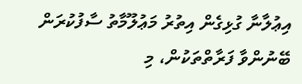އިޢުލާނާ ގުޅިގެން އިތުރު މަޢުލޫމާތު ސާފުކުރަން ބޭނުންވާ ފަރާތްތަކުން، މި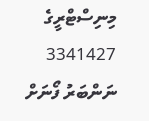މިނިސްޓްރީގެ 3341427 ނަންބަރު ފޯނަށް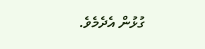ގުޅުން އެދެމެވެ.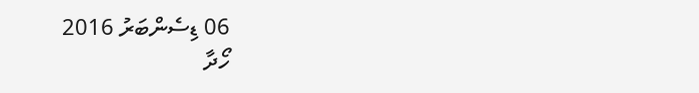06 ޑިސެންބަރު 2016
ހޯދާ